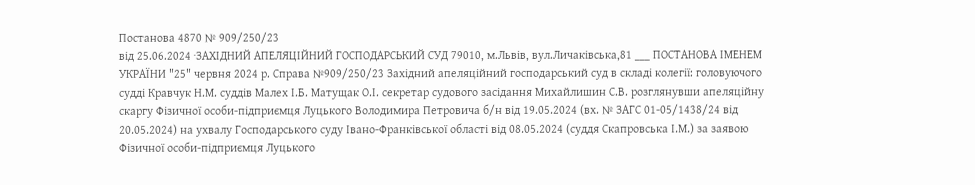Постанова 4870 № 909/250/23
від 25.06.2024 ·ЗАХІДНИЙ АПЕЛЯЦІЙНИЙ ГОСПОДАРСЬКИЙ СУД 79010, м.Львів, вул.Личаківська,81 ___ ПОСТАНОВА ІМЕНЕМ УКРАЇНИ "25" червня 2024 р. Справа №909/250/23 Західний апеляційний господарський суд в складі колегії: головуючого судді Кравчук Н.М. суддів Малех І.Б. Матущак О.І. секретар судового засідання Михайлишин С.В. розглянувши апеляційну скаргу Фізичної особи-підприємця Луцького Володимира Петровича б/н від 19.05.2024 (вх. № ЗАГС 01-05/1438/24 від 20.05.2024) на ухвалу Господарського суду Івано-Франківської області від 08.05.2024 (суддя Скапровська І.М.) за заявою Фізичної особи-підприємця Луцького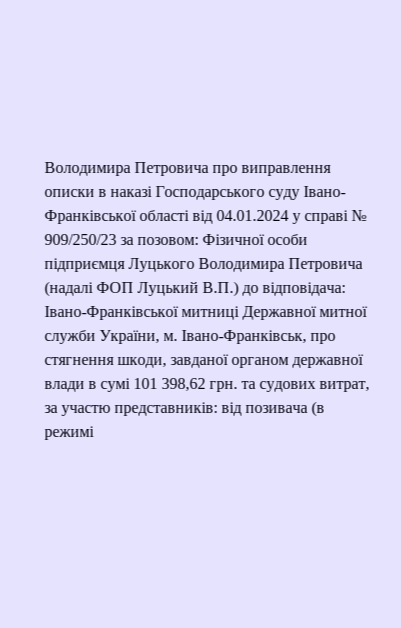Володимира Петровича про виправлення описки в наказі Господарського суду Івано-Франківської області від 04.01.2024 у справі № 909/250/23 за позовом: Фізичної особи підприємця Луцького Володимира Петровича (надалі ФОП Луцький В.П.) до відповідача: Івано-Франківської митниці Державної митної служби України, м. Івано-Франківськ, про стягнення шкоди, завданої органом державної влади в сумі 101 398,62 грн. та судових витрат, за участю представників: від позивача (в режимі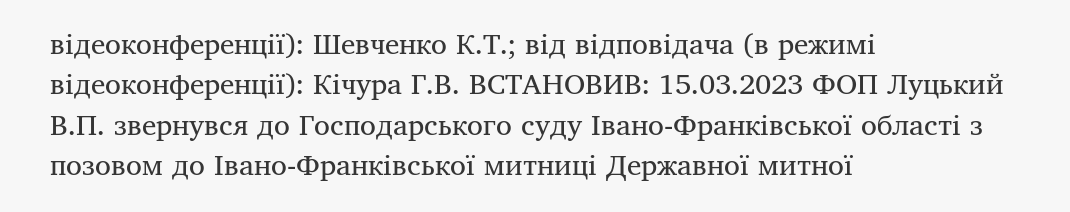відеоконференції): Шевченко К.Т.; від відповідача (в режимі відеоконференції): Кічура Г.В. ВСТАНОВИВ: 15.03.2023 ФОП Луцький В.П. звернувся до Господарського суду Івано-Франківської області з позовом до Івано-Франківської митниці Державної митної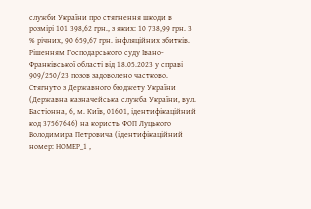служби України про стягнення шкоди в розмірі 101 398,62 грн., з яких: 10 738,99 грн. 3 % річних, 90 659,67 грн. інфляційних збитків. Рішенням Господарського суду Івано-Франківської області від 18.05.2023 у справі 909/250/23 позов задоволено частково. Стягнуто з Державного бюджету України (Державна казначейська служба України, вул. Бастіонна, 6, м. Київ, 01601, ідентифікаційний код 37567646) на користь ФОП Луцького Володимира Петровича (ідентифікаційний номер: НОМЕР_1 ,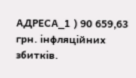АДРЕСА_1 ) 90 659,63 грн. інфляційних збитків.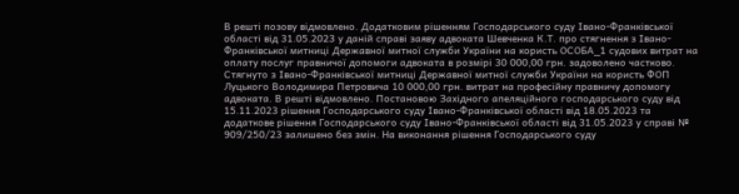В решті позову відмовлено. Додатковим рішенням Господарського суду Івано-Франківської області від 31.05.2023 у даній справі заяву адвоката Шевченка К.Т. про стягнення з Івано-Франківської митниці Державної митної служби України на користь ОСОБА_1 судових витрат на оплату послуг правничої допомоги адвоката в розмірі 30 000,00 грн. задоволено частково. Стягнуто з Івано-Франківської митниці Державної митної служби України на користь ФОП Луцького Володимира Петровича 10 000,00 грн. витрат на професійну правничу допомогу адвоката. В решті відмовлено. Постановою Західного апеляційного господарського суду від 15.11.2023 рішення Господарського суду Івано-Франківської області від 18.05.2023 та додаткове рішення Господарського суду Івано-Франківської області від 31.05.2023 у справі № 909/250/23 залишено без змін. На виконання рішення Господарського суду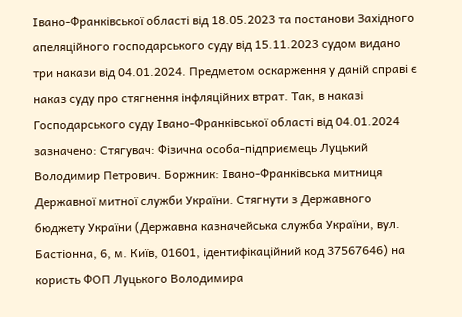Івано-Франківської області від 18.05.2023 та постанови Західного апеляційного господарського суду від 15.11.2023 судом видано три накази від 04.01.2024. Предметом оскарження у даній справі є наказ суду про стягнення інфляційних втрат. Так, в наказі Господарського суду Івано-Франківської області від 04.01.2024 зазначено: Стягувач: Фізична особа-підприємець Луцький Володимир Петрович. Боржник: Івано-Франківська митниця Державної митної служби України. Стягнути з Державного бюджету України (Державна казначейська служба України, вул. Бастіонна, 6, м. Київ, 01601, ідентифікаційний код 37567646) на користь ФОП Луцького Володимира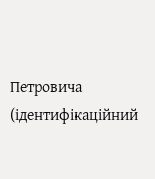Петровича (ідентифікаційний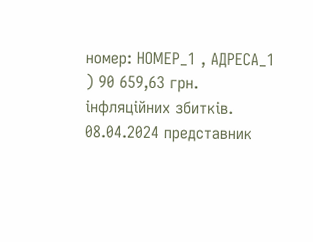номер: НОМЕР_1 , АДРЕСА_1 ) 90 659,63 грн. інфляційних збитків. 08.04.2024 представник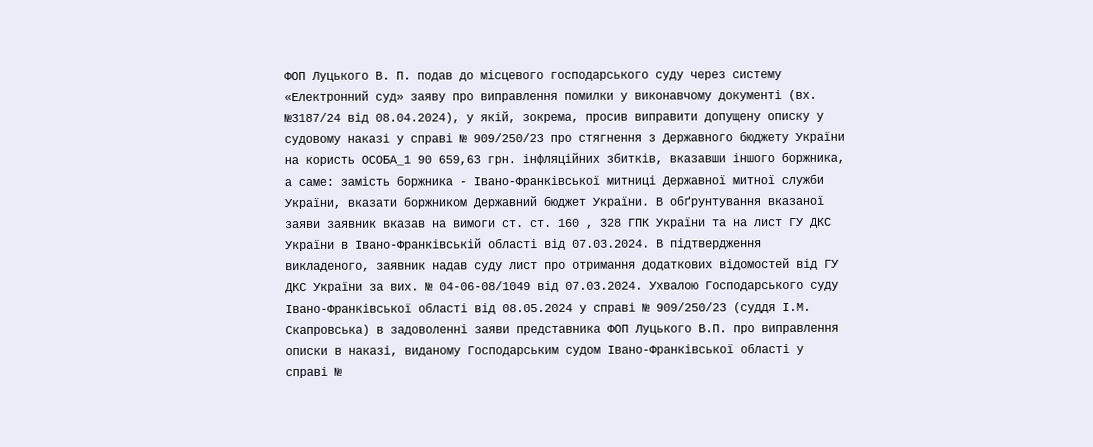ФОП Луцького В. П. подав до місцевого господарського суду через систему «Електронний суд» заяву про виправлення помилки у виконавчому документі (вх. №3187/24 від 08.04.2024), у якій, зокрема, просив виправити допущену описку у судовому наказі у справі № 909/250/23 про стягнення з Державного бюджету України на користь ОСОБА_1 90 659,63 грн. інфляційних збитків, вказавши іншого боржника, а саме: замість боржника - Івано-Франківської митниці Державної митної служби України, вказати боржником Державний бюджет України. В обґрунтування вказаної заяви заявник вказав на вимоги ст. ст. 160 , 328 ГПК України та на лист ГУ ДКС України в Івано-Франківській області від 07.03.2024. В підтвердження викладеного, заявник надав суду лист про отримання додаткових відомостей від ГУ ДКС України за вих. № 04-06-08/1049 від 07.03.2024. Ухвалою Господарського суду Івано-Франківської області від 08.05.2024 у справі № 909/250/23 (суддя І.М. Скапровська) в задоволенні заяви представника ФОП Луцького В.П. про виправлення описки в наказі, виданому Господарським судом Івано-Франківської області у справі №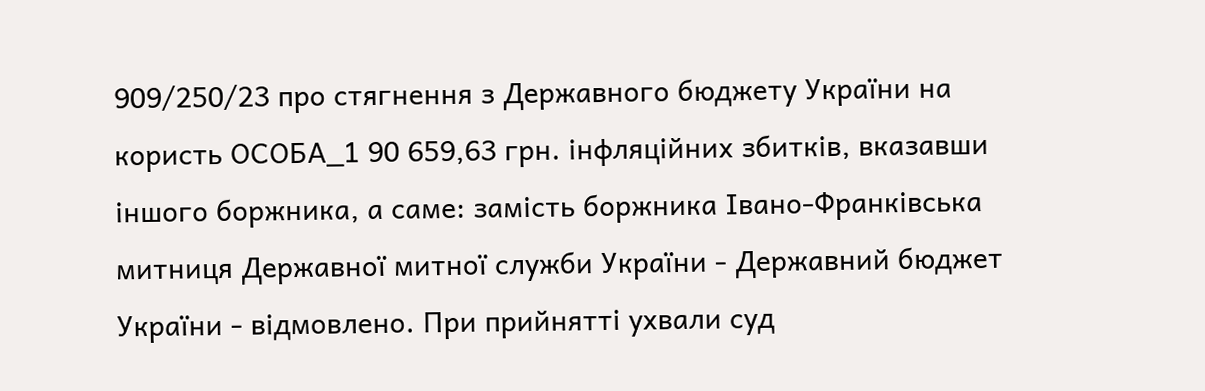909/250/23 про стягнення з Державного бюджету України на користь ОСОБА_1 90 659,63 грн. інфляційних збитків, вказавши іншого боржника, а саме: замість боржника Івано-Франківська митниця Державної митної служби України - Державний бюджет України - відмовлено. При прийнятті ухвали суд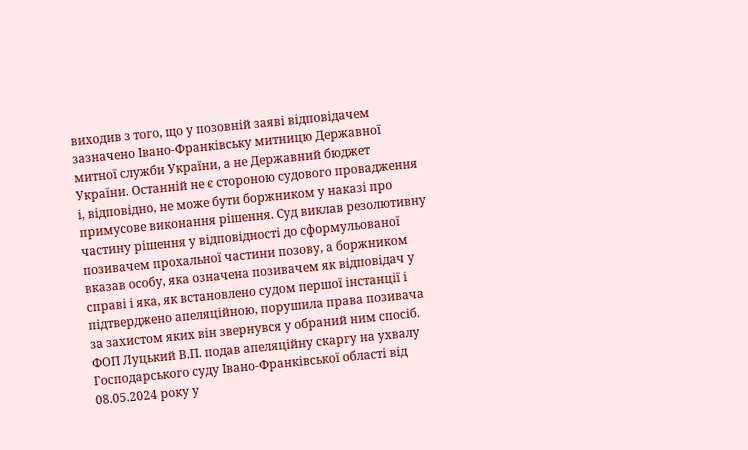виходив з того, що у позовній заяві відповідачем зазначено Івано-Франківську митницю Державної митної служби України, а не Державний бюджет України. Останній не є стороною судового провадження і, відповідно, не може бути боржником у наказі про примусове виконання рішення. Суд виклав резолютивну частину рішення у відповідності до сформульованої позивачем прохальної частини позову, а боржником вказав особу, яка означена позивачем як відповідач у справі і яка, як встановлено судом першої інстанції і підтверджено апеляційною, порушила права позивача за захистом яких він звернувся у обраний ним спосіб. ФОП Луцький В.П. подав апеляційну скаргу на ухвалу Господарського суду Івано-Франківської області від 08.05.2024 року у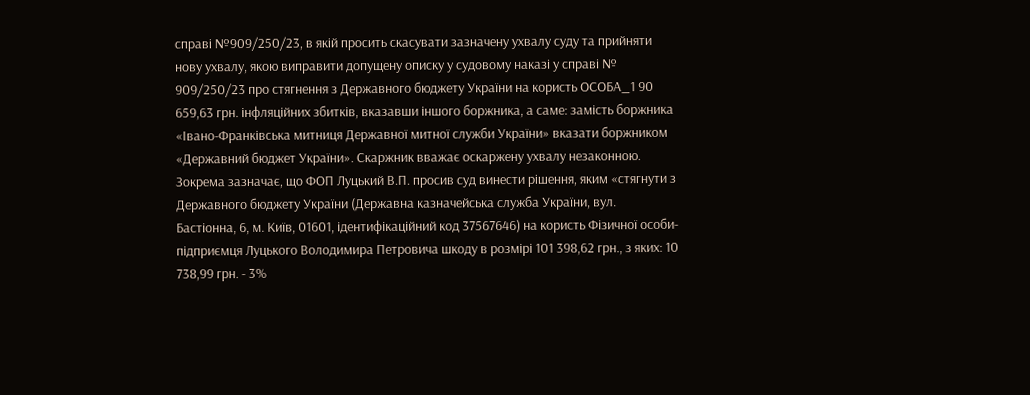справі №909/250/23, в якій просить скасувати зазначену ухвалу суду та прийняти нову ухвалу, якою виправити допущену описку у судовому наказі у справі № 909/250/23 про стягнення з Державного бюджету України на користь ОСОБА_1 90 659,63 грн. інфляційних збитків, вказавши іншого боржника, а саме: замість боржника «Івано-Франківська митниця Державної митної служби України» вказати боржником «Державний бюджет України». Скаржник вважає оскаржену ухвалу незаконною. Зокрема зазначає, що ФОП Луцький В.П. просив суд винести рішення, яким «стягнути з Державного бюджету України (Державна казначейська служба України, вул. Бастіонна, 6, м. Київ, 01601, ідентифікаційний код 37567646) на користь Фізичної особи-підприємця Луцького Володимира Петровича шкоду в розмірі 101 398,62 грн., з яких: 10 738,99 грн. - 3%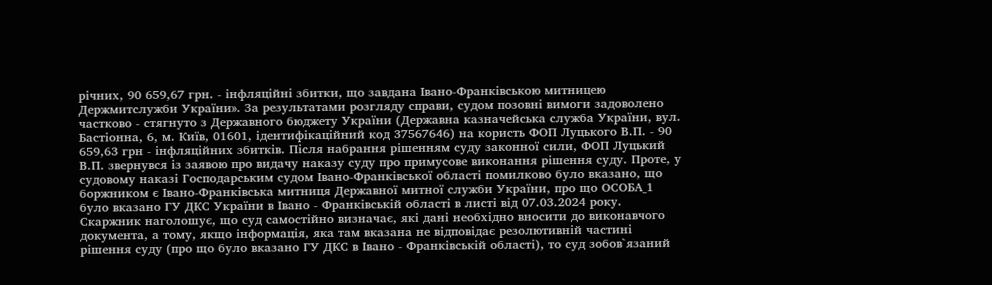річних, 90 659,67 грн. - інфляційні збитки, що завдана Івано-Франківською митницею Держмитслужби України». За результатами розгляду справи, судом позовні вимоги задоволено частково - стягнуто з Державного бюджету України (Державна казначейська служба України, вул. Бастіонна, 6, м. Київ, 01601, ідентифікаційний код 37567646) на користь ФОП Луцького В.П. - 90 659,63 грн - інфляційних збитків. Після набрання рішенням суду законної сили, ФОП Луцький В.П. звернувся із заявою про видачу наказу суду про примусове виконання рішення суду. Проте, у судовому наказі Господарським судом Івано-Франківської області помилково було вказано, що боржником є Івано-Франківська митниця Державної митної служби України, про що ОСОБА_1 було вказано ГУ ДКС України в Івано - Франківській області в листі від 07.03.2024 року. Скаржник наголошує, що суд самостійно визначає, які дані необхідно вносити до виконавчого документа, а тому, якщо інформація, яка там вказана не відповідає резолютивній частині рішення суду (про що було вказано ГУ ДКС в Івано - Франківській області), то суд зобов`язаний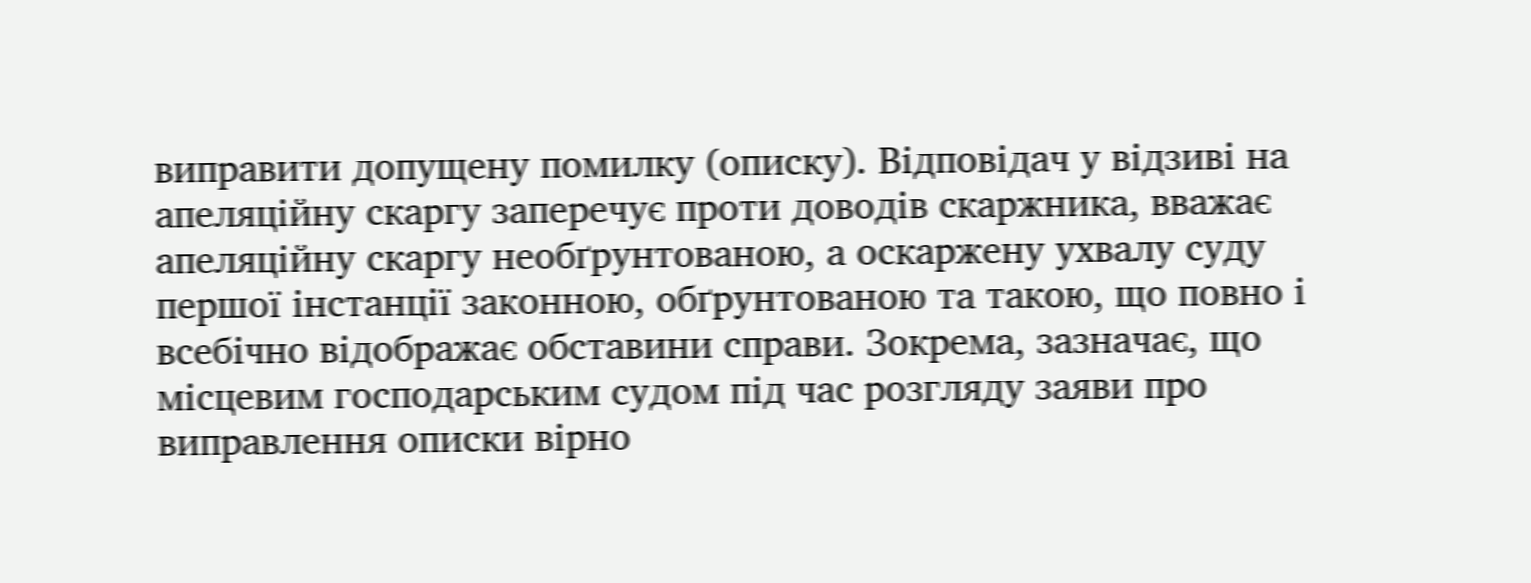виправити допущену помилку (описку). Відповідач у відзиві на апеляційну скаргу заперечує проти доводів скаржника, вважає апеляційну скаргу необґрунтованою, а оскаржену ухвалу суду першої інстанції законною, обґрунтованою та такою, що повно і всебічно відображає обставини справи. Зокрема, зазначає, що місцевим господарським судом під час розгляду заяви про виправлення описки вірно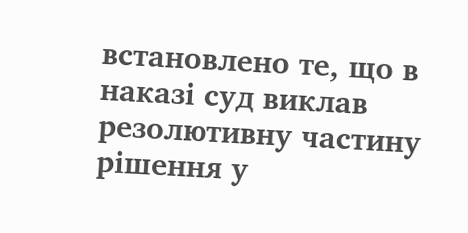встановлено те, що в наказі суд виклав резолютивну частину рішення у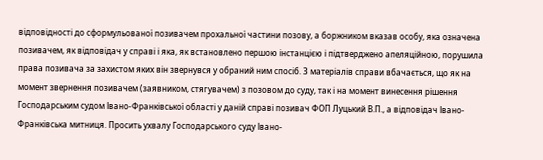відповідності до сформульованої позивачем прохальної частини позову, а боржником вказав особу, яка означена позивачем, як відповідач у справі і яка, як встановлено першою інстанцією і підтверджено апеляційною, порушила права позивача за захистом яких він звернувся у обраний ним спосіб. З матеріалів справи вбачається, що як на момент звернення позивачем (заявником, стягувачем) з позовом до суду, так і на момент винесення рішення Господарським судом Івано-Франківської області у даній справі позивач ФОП Луцький В.П., а відповідач Івано-Франківська митниця. Просить ухвалу Господарського суду Івано-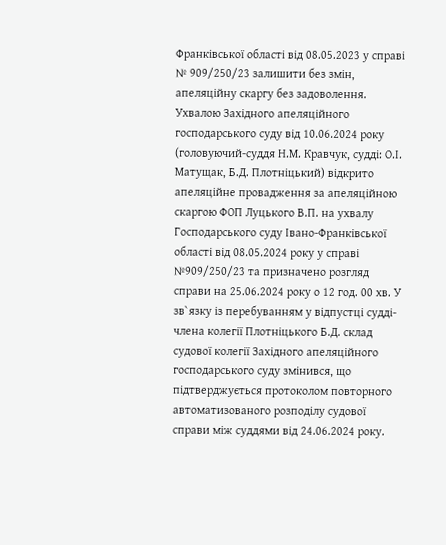Франківської області від 08.05.2023 у справі № 909/250/23 залишити без змін, апеляційну скаргу без задоволення. Ухвалою Західного апеляційного господарського суду від 10.06.2024 року (головуючий-суддя Н.М. Кравчук, судді: О.І. Матущак, Б.Д. Плотніцький) відкрито апеляційне провадження за апеляційною скаргою ФОП Луцького В.П. на ухвалу Господарського суду Івано-Франківської області від 08.05.2024 року у справі №909/250/23 та призначено розгляд справи на 25.06.2024 року о 12 год. 00 хв. У зв`язку із перебуванням у відпустці судді-члена колегії Плотніцького Б.Д. склад судової колегії Західного апеляційного господарського суду змінився, що підтверджується протоколом повторного автоматизованого розподілу судової справи між суддями від 24.06.2024 року.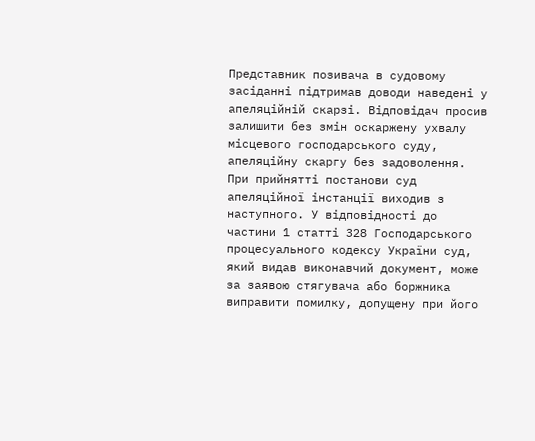Представник позивача в судовому засіданні підтримав доводи наведені у апеляційній скарзі. Відповідач просив залишити без змін оскаржену ухвалу місцевого господарського суду, апеляційну скаргу без задоволення. При прийнятті постанови суд апеляційної інстанції виходив з наступного. У відповідності до частини 1 статті 328 Господарського процесуального кодексу України суд, який видав виконавчий документ, може за заявою стягувача або боржника виправити помилку, допущену при його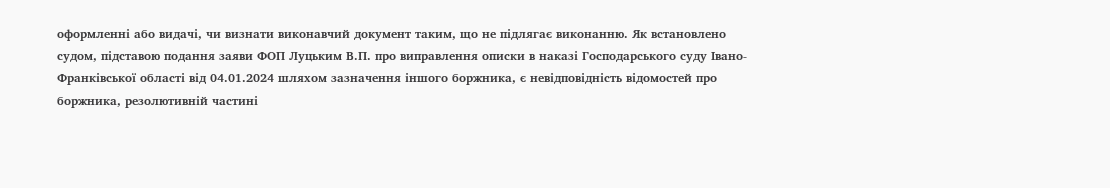оформленні або видачі, чи визнати виконавчий документ таким, що не підлягає виконанню. Як встановлено судом, підставою подання заяви ФОП Луцьким В.П. про виправлення описки в наказі Господарського суду Івано-Франківської області від 04.01.2024 шляхом зазначення іншого боржника, є невідповідність відомостей про боржника, резолютивній частині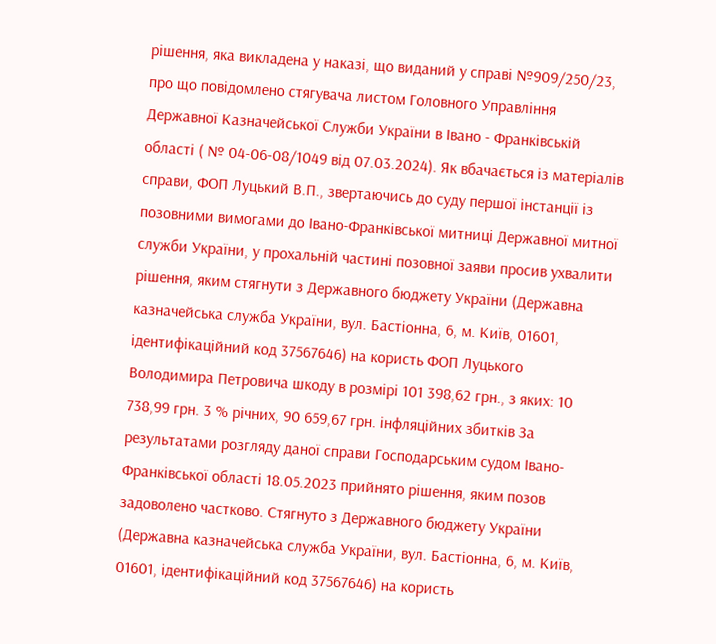рішення, яка викладена у наказі, що виданий у справі №909/250/23, про що повідомлено стягувача листом Головного Управління Державної Казначейської Служби України в Івано - Франківській області ( № 04-06-08/1049 від 07.03.2024). Як вбачається із матеріалів справи, ФОП Луцький В.П., звертаючись до суду першої інстанції із позовними вимогами до Івано-Франківської митниці Державної митної служби України, у прохальній частині позовної заяви просив ухвалити рішення, яким стягнути з Державного бюджету України (Державна казначейська служба України, вул. Бастіонна, 6, м. Київ, 01601, ідентифікаційний код 37567646) на користь ФОП Луцького Володимира Петровича шкоду в розмірі 101 398,62 грн., з яких: 10 738,99 грн. 3 % річних, 90 659,67 грн. інфляційних збитків За результатами розгляду даної справи Господарським судом Івано-Франківської області 18.05.2023 прийнято рішення, яким позов задоволено частково. Стягнуто з Державного бюджету України (Державна казначейська служба України, вул. Бастіонна, 6, м. Київ, 01601, ідентифікаційний код 37567646) на користь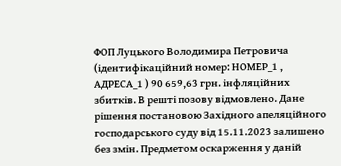ФОП Луцького Володимира Петровича (ідентифікаційний номер: НОМЕР_1 , АДРЕСА_1 ) 90 659,63 грн. інфляційних збитків. В решті позову відмовлено. Дане рішення постановою Західного апеляційного господарського суду від 15.11.2023 залишено без змін. Предметом оскарження у даній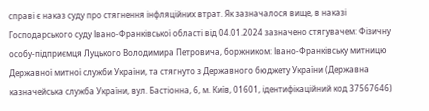справі є наказ суду про стягнення інфляційних втрат. Як зазначалося вище, в наказі Господарського суду Івано-Франківської області від 04.01.2024 зазначено стягувачем: Фізичну особу-підприємця Луцького Володимира Петровича, боржником: Івано-Франківську митницю Державної митної служби України, та стягнуто з Державного бюджету України (Державна казначейська служба України, вул. Бастіонна, 6, м. Київ, 01601, ідентифікаційний код 37567646)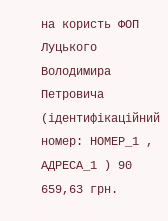на користь ФОП Луцького Володимира Петровича (ідентифікаційний номер: НОМЕР_1 , АДРЕСА_1 ) 90 659,63 грн.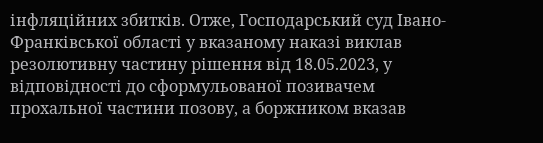інфляційних збитків. Отже, Господарський суд Івано-Франківської області у вказаному наказі виклав резолютивну частину рішення від 18.05.2023, у відповідності до сформульованої позивачем прохальної частини позову, а боржником вказав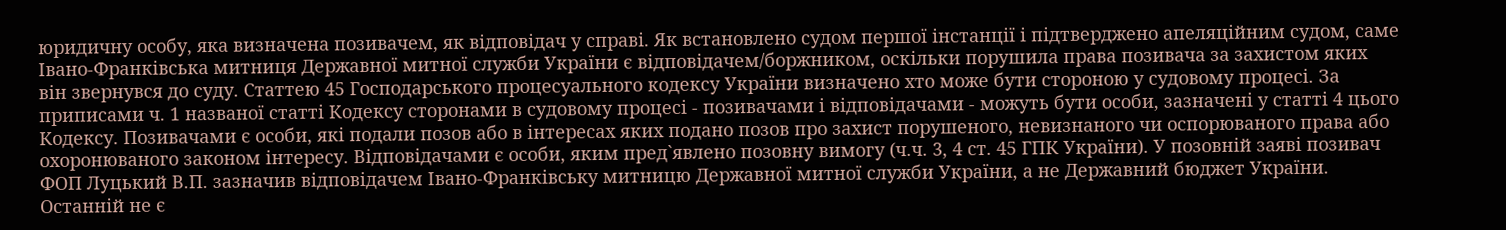юридичну особу, яка визначена позивачем, як відповідач у справі. Як встановлено судом першої інстанції і підтверджено апеляційним судом, саме Івано-Франківська митниця Державної митної служби України є відповідачем/боржником, оскільки порушила права позивача за захистом яких він звернувся до суду. Статтею 45 Господарського процесуального кодексу України визначено хто може бути стороною у судовому процесі. За приписами ч. 1 названої статті Кодексу сторонами в судовому процесі - позивачами і відповідачами - можуть бути особи, зазначені у статті 4 цього Кодексу. Позивачами є особи, які подали позов або в інтересах яких подано позов про захист порушеного, невизнаного чи оспорюваного права або охоронюваного законом інтересу. Відповідачами є особи, яким пред`явлено позовну вимогу (ч.ч. 3, 4 ст. 45 ГПК України). У позовній заяві позивач ФОП Луцький В.П. зазначив відповідачем Івано-Франківську митницю Державної митної служби України, а не Державний бюджет України. Останній не є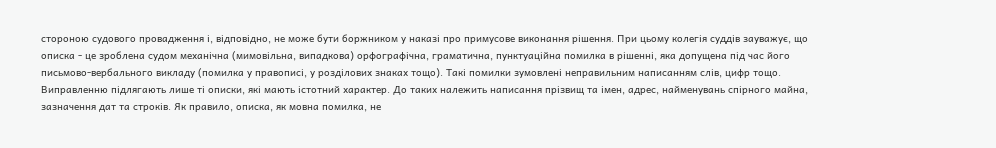стороною судового провадження і, відповідно, не може бути боржником у наказі про примусове виконання рішення. При цьому колегія суддів зауважує, що описка - це зроблена судом механічна (мимовільна, випадкова) орфографічна, граматична, пунктуаційна помилка в рішенні, яка допущена під час його письмово-вербального викладу (помилка у правописі, у розділових знаках тощо). Такі помилки зумовлені неправильним написанням слів, цифр тощо. Виправленню підлягають лише ті описки, які мають істотний характер. До таких належить написання прізвищ та імен, адрес, найменувань спірного майна, зазначення дат та строків. Як правило, описка, як мовна помилка, не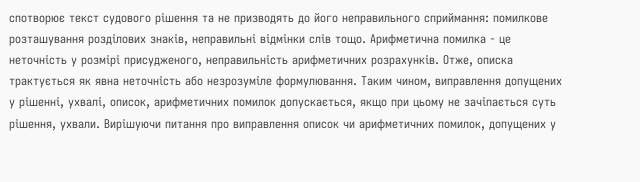спотворює текст судового рішення та не призводять до його неправильного сприймання: помилкове розташування розділових знаків, неправильні відмінки слів тощо. Арифметична помилка - це неточність у розмірі присудженого, неправильність арифметичних розрахунків. Отже, описка трактується як явна неточність або незрозуміле формулювання. Таким чином, виправлення допущених у рішенні, ухвалі, описок, арифметичних помилок допускається, якщо при цьому не зачіпається суть рішення, ухвали. Вирішуючи питання про виправлення описок чи арифметичних помилок, допущених у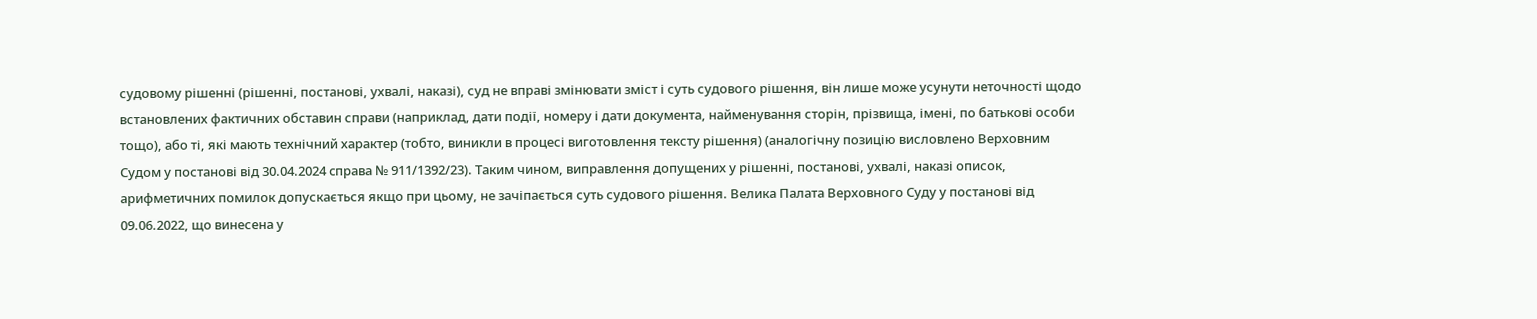судовому рішенні (рішенні, постанові, ухвалі, наказі), суд не вправі змінювати зміст і суть судового рішення, він лише може усунути неточності щодо встановлених фактичних обставин справи (наприклад, дати події, номеру і дати документа, найменування сторін, прізвища, імені, по батькові особи тощо), або ті, які мають технічний характер (тобто, виникли в процесі виготовлення тексту рішення) (аналогічну позицію висловлено Верховним Судом у постанові від 30.04.2024 cправа № 911/1392/23). Таким чином, виправлення допущених у рішенні, постанові, ухвалі, наказі описок, арифметичних помилок допускається якщо при цьому, не зачіпається суть судового рішення. Велика Палата Верховного Суду у постанові від 09.06.2022, що винесена у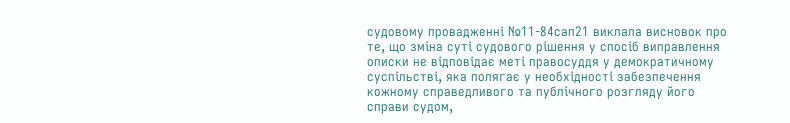судовому провадженні №11-84сап21 виклала висновок про те, що зміна суті судового рішення у спосіб виправлення описки не відповідає меті правосуддя у демократичному суспільстві, яка полягає у необхідності забезпечення кожному справедливого та публічного розгляду його справи судом,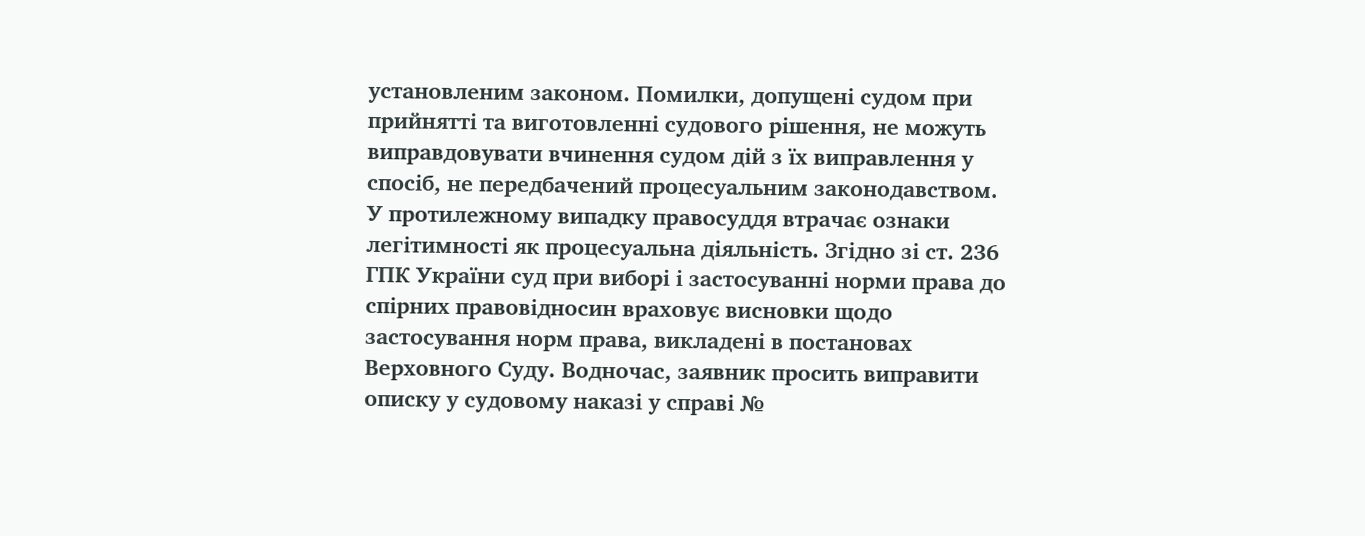установленим законом. Помилки, допущені судом при прийнятті та виготовленні судового рішення, не можуть виправдовувати вчинення судом дій з їх виправлення у спосіб, не передбачений процесуальним законодавством. У протилежному випадку правосуддя втрачає ознаки легітимності як процесуальна діяльність. Згідно зі ст. 236 ГПК України суд при виборі і застосуванні норми права до спірних правовідносин враховує висновки щодо застосування норм права, викладені в постановах Верховного Суду. Водночас, заявник просить виправити описку у судовому наказі у справі №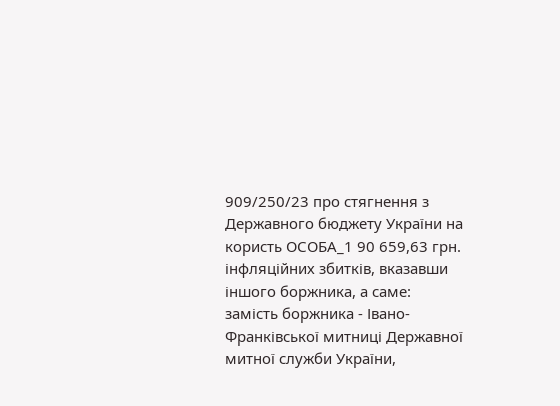909/250/23 про стягнення з Державного бюджету України на користь ОСОБА_1 90 659,63 грн. інфляційних збитків, вказавши іншого боржника, а саме: замість боржника - Івано-Франківської митниці Державної митної служби України,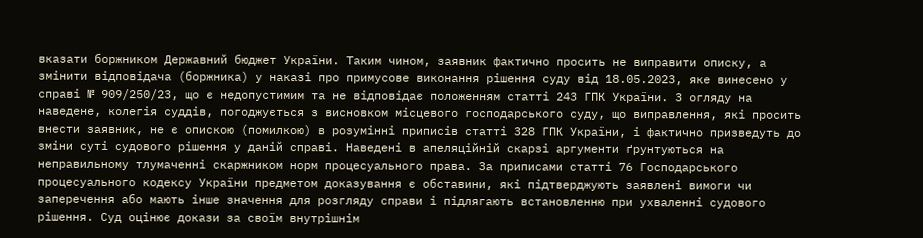вказати боржником Державний бюджет України. Таким чином, заявник фактично просить не виправити описку, а змінити відповідача (боржника) у наказі про примусове виконання рішення суду від 18.05.2023, яке винесено у справі № 909/250/23, що є недопустимим та не відповідає положенням статті 243 ГПК України. З огляду на наведене, колегія суддів, погоджується з висновком місцевого господарського суду, що виправлення, які просить внести заявник, не є опискою (помилкою) в розумінні приписів статті 328 ГПК України, і фактично призведуть до зміни суті судового рішення у даній справі. Наведені в апеляційній скарзі аргументи ґрунтуються на неправильному тлумаченні скаржником норм процесуального права. За приписами статті 76 Господарського процесуального кодексу України предметом доказування є обставини, які підтверджують заявлені вимоги чи заперечення або мають інше значення для розгляду справи і підлягають встановленню при ухваленні судового рішення. Суд оцінює докази за своїм внутрішнім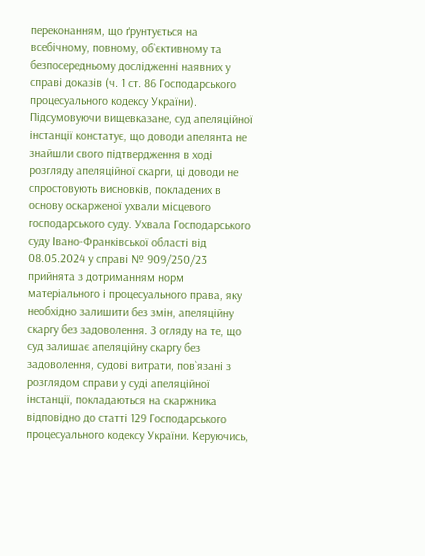переконанням, що ґрунтується на всебічному, повному, об`єктивному та безпосередньому дослідженні наявних у справі доказів (ч. 1 ст. 86 Господарського процесуального кодексу України). Підсумовуючи вищевказане, суд апеляційної інстанції констатує, що доводи апелянта не знайшли свого підтвердження в ході розгляду апеляційної скарги, ці доводи не спростовують висновків, покладених в основу оскарженої ухвали місцевого господарського суду. Ухвала Господарського суду Івано-Франківської області від 08.05.2024 у справі № 909/250/23 прийнята з дотриманням норм матеріального і процесуального права, яку необхідно залишити без змін, апеляційну скаргу без задоволення. З огляду на те, що суд залишає апеляційну скаргу без задоволення, судові витрати, пов`язані з розглядом справи у суді апеляційної інстанції, покладаються на скаржника відповідно до статті 129 Господарського процесуального кодексу України. Керуючись,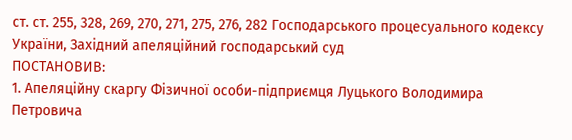ст. ст. 255, 328, 269, 270, 271, 275, 276, 282 Господарського процесуального кодексу України, Західний апеляційний господарський суд
ПОСТАНОВИВ:
1. Апеляційну скаргу Фізичної особи-підприємця Луцького Володимира Петровича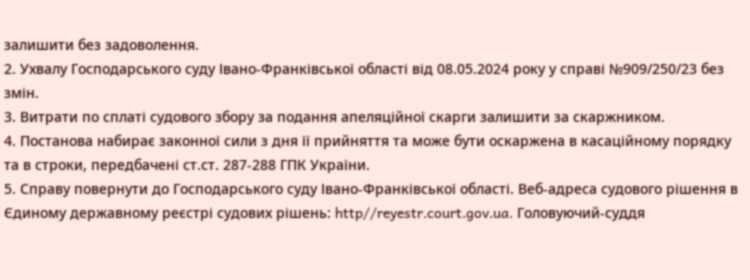залишити без задоволення.
2. Ухвалу Господарського суду Івано-Франківської області від 08.05.2024 року у справі №909/250/23 без змін.
3. Витрати по сплаті судового збору за подання апеляційної скарги залишити за скаржником.
4. Постанова набирає законної сили з дня її прийняття та може бути оскаржена в касаційному порядку та в строки, передбачені ст.ст. 287-288 ГПК України.
5. Справу повернути до Господарського суду Івано-Франківської області. Веб-адреса судового рішення в Єдиному державному реєстрі судових рішень: http//reyestr.court.gov.ua. Головуючий-суддя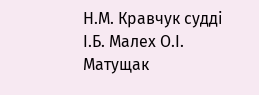Н.М. Кравчук судді І.Б. Малех О.І. Матущак